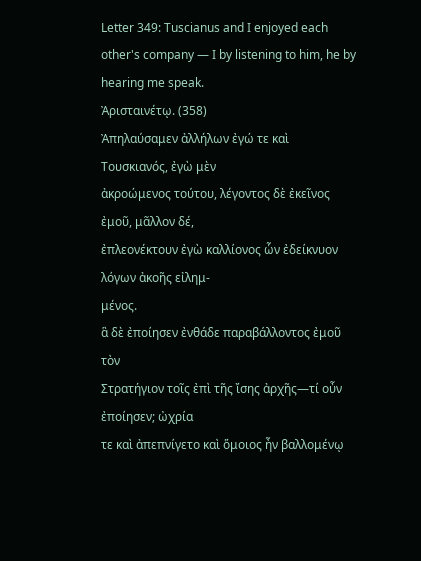Letter 349: Tuscianus and I enjoyed each other's company — I by listening to him, he by hearing me speak.
Ἀρισταινέτῳ. (358)
Ἀπηλαύσαμεν ἀλλήλων ἐγώ τε καὶ Τουσκιανός, ἐγὼ μὲν
ἀκροώμενος τούτου, λέγοντος δὲ ἐκεῖνος ἐμοῦ, μᾶλλον δέ,
ἐπλεονέκτουν ἐγὼ καλλίονος ὧν ἐδείκνυον λόγων ἀκοῆς εἰλημ-
μένος.
ἃ δὲ ἐποίησεν ἐνθάδε παραβάλλοντος ἐμοῦ τὸν
Στρατήγιον τοῖς ἐπὶ τῆς ἴσης ἀρχῆς—τί οὖν ἐποίησεν; ὠχρία
τε καὶ ἀπεπνίγετο καὶ ὅμοιος ἦν βαλλομένῳ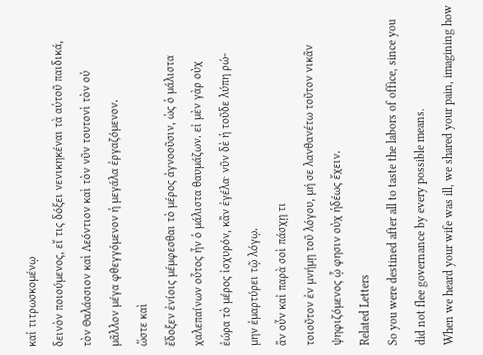καἰ τιτρωσκομένῳ
δεινὸν ποιούμενος, εἴ τις δόξει νενικηκέναι τὰ αὑτοῦ παιδικά,
τὸν Θαλάσσιον καὶ Λεόντιον καὶ τὸν νῦν τουτονὶ τὸν οὐ
μᾶλλον μέγα φθεγγόμενον ἡ μεγάλα ἐργαζόμενον.
ὥστε καὶ
ἔδοξεν ἐνίοις μέμφεσθαι τὸ μέρος ἀγνοοῦσιν, ὡς ὁ μάλιστα
χαλεπαίνων οὗτος ἦν ὁ μάλιστα θαυμάζων. εἰ μὲν γὰρ οὐχ
ἐώρα τὸ μέρος ἰσχυρόν, κἂν ἐγέλα· νῦν δὲ ἡ τοῦδε λύπη ρώ-
μην ἐμαρτύρει τῷ λόγῳ.
ἂν οὖν καἰ παρὰ σοὶ πάσχῃ τι
τοιοῦτον ἐν μνήμῃ τοῦ λόγου, μή σε λανθανέτω τοῦτον νικᾶν
ψηφιζόμενος ᾧ φησιν οὐχ ἡδέως ἔχειν.
Related Letters
So you were destined after all to taste the labors of office, since you did not flee governance by every possible means.
When we heard your wife was ill, we shared your pain, imagining how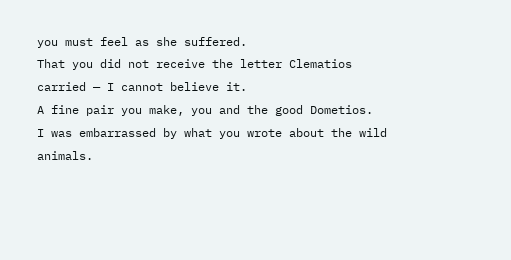you must feel as she suffered.
That you did not receive the letter Clematios carried — I cannot believe it.
A fine pair you make, you and the good Dometios.
I was embarrassed by what you wrote about the wild animals.